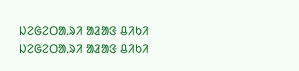ᱡᱮᱜᱮᱛᱟᱹᱨᱤ ᱟᱲᱟᱝ ᱪᱤᱠᱤ
ᱡᱮᱜᱮᱛᱟᱹᱨᱤ ᱟᱲᱟᱝ ᱪᱤᱠᱤ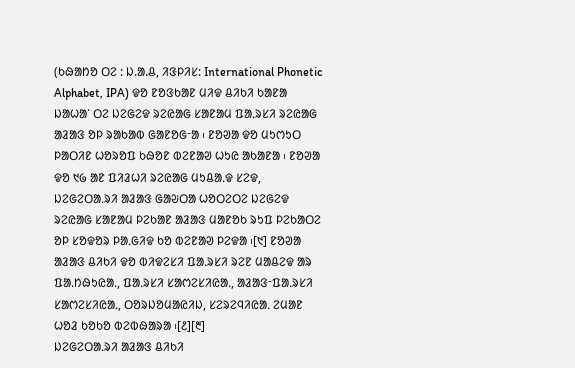(ᱠᱷᱟᱴᱚ ᱛᱮ : ᱡ.ᱟ.ᱪ, ᱤᱝᱞᱤᱥ: International Phonetic Alphabet, IPA) ᱫᱚ ᱱᱚᱝᱠᱟᱱ ᱢᱤᱫ ᱪᱤᱠᱤ ᱠᱟᱱᱟ ᱡᱟᱦᱟᱸ ᱛᱮ ᱡᱮᱜᱮᱫ ᱨᱮᱭᱟᱜ ᱥᱟᱱᱟᱢ ᱯᱟᱹᱨᱥᱤ ᱨᱮᱭᱟᱜ ᱟᱲᱟᱝ ᱚᱞ ᱨᱟᱠᱟᱵ ᱜᱟᱱᱚᱜᱼᱟ ᱾ ᱱᱚᱣᱟ ᱫᱚ ᱢᱩᱬᱩᱛ ᱞᱟᱛᱤᱱ ᱦᱚᱨᱚᱯ ᱠᱷᱚᱱ ᱵᱮᱱᱟᱣ ᱦᱩᱭ ᱟᱠᱟᱱᱟ ᱾ ᱱᱚᱣᱟ ᱫᱚ ᱑᱙ ᱟᱱ ᱯᱤᱲᱦᱤ ᱨᱮᱭᱟᱜ ᱢᱩᱪᱟᱹᱫ ᱥᱮᱫ, ᱡᱮᱜᱮᱛᱟᱹᱨᱤ ᱟᱲᱟᱝ ᱜᱟᱶᱛᱟ ᱦᱚᱛᱮᱛᱮ ᱡᱮᱜᱮᱫ ᱨᱮᱭᱟᱜ ᱥᱟᱱᱟᱢ ᱞᱮᱠᱟᱱ ᱟᱲᱟᱝ ᱢᱟᱱᱚᱠ ᱨᱩᱯ ᱞᱮᱠᱟᱛᱮ ᱚᱞ ᱥᱚᱫᱚᱨ ᱞᱟᱹᱜᱤᱫ ᱠᱚ ᱵᱮᱱᱟᱣ ᱞᱮᱫᱟ ᱾[᱑] ᱱᱚᱣᱟ ᱟᱲᱟᱝ ᱪᱤᱠᱤ ᱫᱚ ᱵᱤᱫᱮᱥᱤ ᱯᱟᱹᱨᱥᱤ ᱨᱮᱱ ᱢᱟᱪᱮᱫ ᱟᱨ ᱯᱟᱹᱴᱷᱩᱭᱟᱹ, ᱯᱟᱹᱨᱥᱤ ᱥᱟᱬᱮᱥᱤᱭᱟᱹ, ᱟᱲᱟᱝᱼᱯᱟᱹᱨᱥᱤ ᱥᱟᱬᱮᱥᱤᱭᱟᱹ, ᱛᱚᱨᱡᱚᱢᱟᱭᱤᱡ, ᱥᱮᱨᱮᱧᱤᱭᱟᱹ ᱮᱢᱟᱱ ᱦᱚᱲ ᱠᱚᱠᱚ ᱵᱮᱵᱷᱟᱨᱟ ᱾[᱒][᱓]
ᱡᱮᱜᱮᱛᱟᱹᱨᱤ ᱟᱲᱟᱝ ᱪᱤᱠᱤ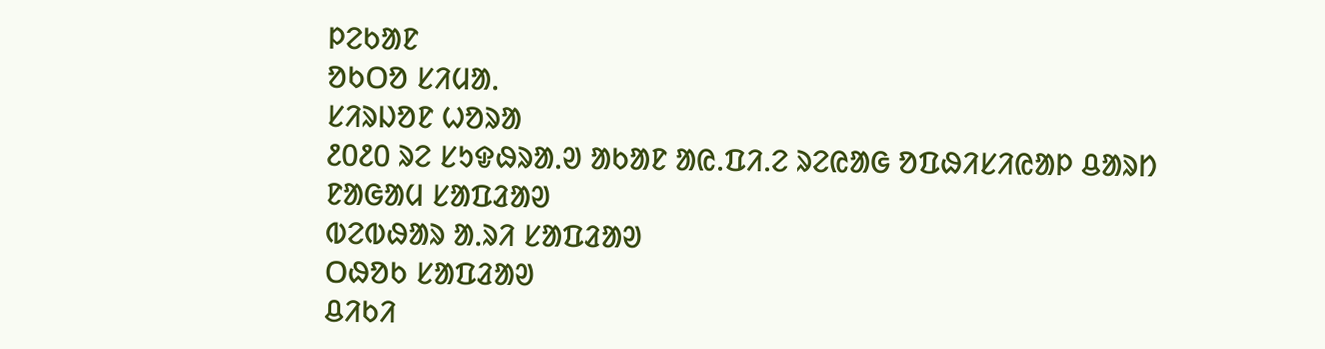ᱞᱮᱠᱟᱱ
ᱚᱠᱛᱚ ᱥᱤᱢᱟᱹ
ᱥᱤᱨᱡᱚᱱ ᱦᱚᱨᱟ
᱒᱐᱒᱐ ᱨᱮ ᱥᱩᱫᱷᱨᱟᱹᱣ ᱟᱠᱟᱱ ᱟᱭ.ᱯᱤ.ᱮ ᱨᱮᱭᱟᱜ ᱚᱯᱷᱤᱥᱤᱭᱟᱞ ᱪᱟᱨᱴ
ᱱᱟᱜᱟᱢ ᱥᱟᱯᱲᱟᱣ
ᱵᱮᱵᱷᱟᱨ ᱟᱹᱨᱤ ᱥᱟᱯᱲᱟᱣ
ᱛᱷᱚᱠ ᱥᱟᱯᱲᱟᱣ
ᱪᱤᱠᱤ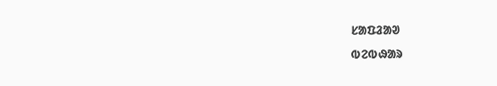ᱥᱟᱯᱲᱟᱣ
ᱵᱮᱵᱷᱟᱨ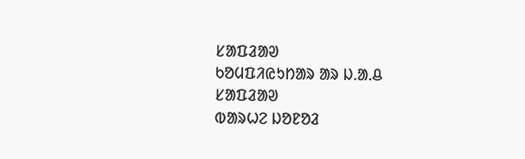ᱥᱟᱯᱲᱟᱣ
ᱠᱚᱢᱯᱤᱭᱩᱴᱟᱨ ᱟᱨ ᱡ.ᱟ.ᱪ ᱥᱟᱯᱲᱟᱣ
ᱵᱟᱨᱦᱮ ᱡᱚᱱᱚᱲ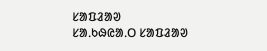ᱥᱟᱯᱲᱟᱣ
ᱥᱟᱹᱠᱷᱭᱟᱹᱛ ᱥᱟᱯᱲᱟᱣ